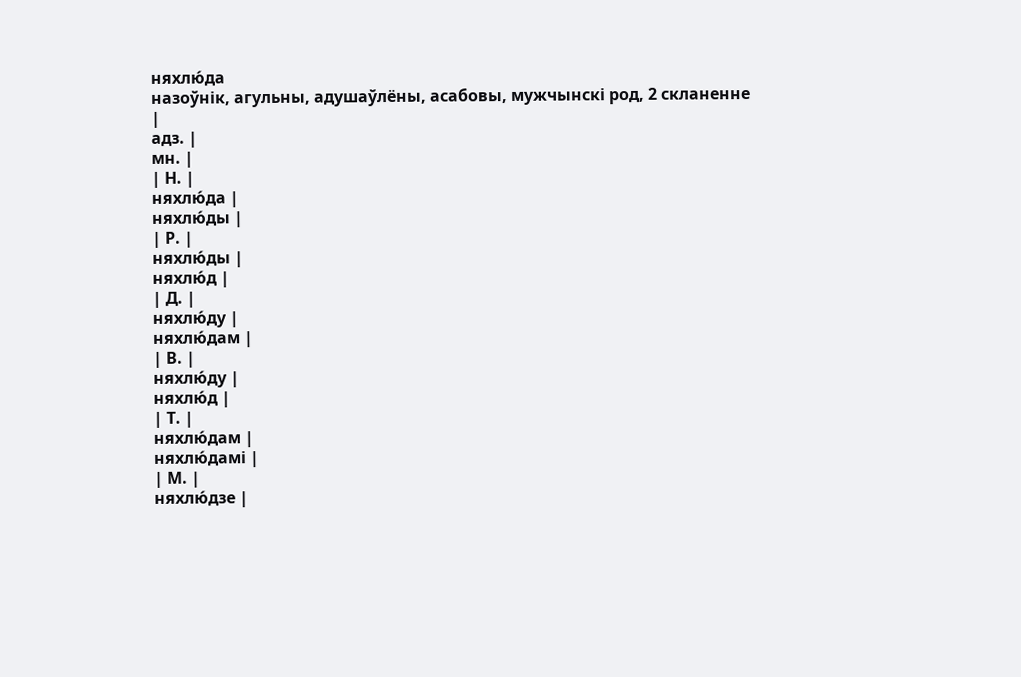няхлю́да
назоўнік, агульны, адушаўлёны, асабовы, мужчынскі род, 2 скланенне
|
адз. |
мн. |
| Н. |
няхлю́да |
няхлю́ды |
| Р. |
няхлю́ды |
няхлю́д |
| Д. |
няхлю́ду |
няхлю́дам |
| В. |
няхлю́ду |
няхлю́д |
| Т. |
няхлю́дам |
няхлю́дамі |
| М. |
няхлю́дзе |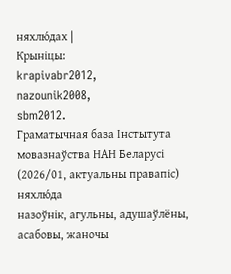няхлю́дах |
Крыніцы:
krapivabr2012,
nazounik2008,
sbm2012.
Граматычная база Інстытута мовазнаўства НАН Беларусі (2026/01, актуальны правапіс)
няхлю́да
назоўнік, агульны, адушаўлёны, асабовы, жаночы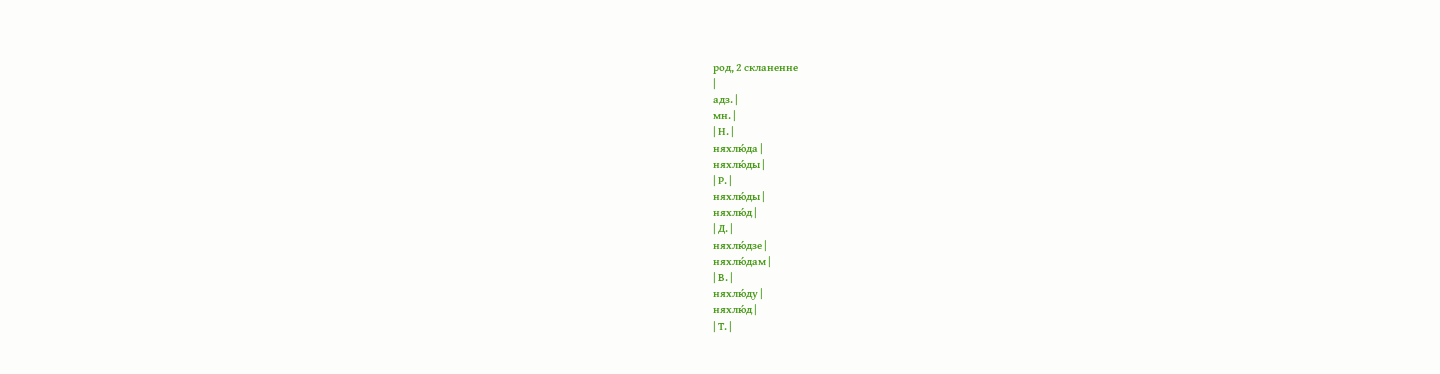род, 2 скланенне
|
адз. |
мн. |
| Н. |
няхлю́да |
няхлю́ды |
| Р. |
няхлю́ды |
няхлю́д |
| Д. |
няхлю́дзе |
няхлю́дам |
| В. |
няхлю́ду |
няхлю́д |
| Т. |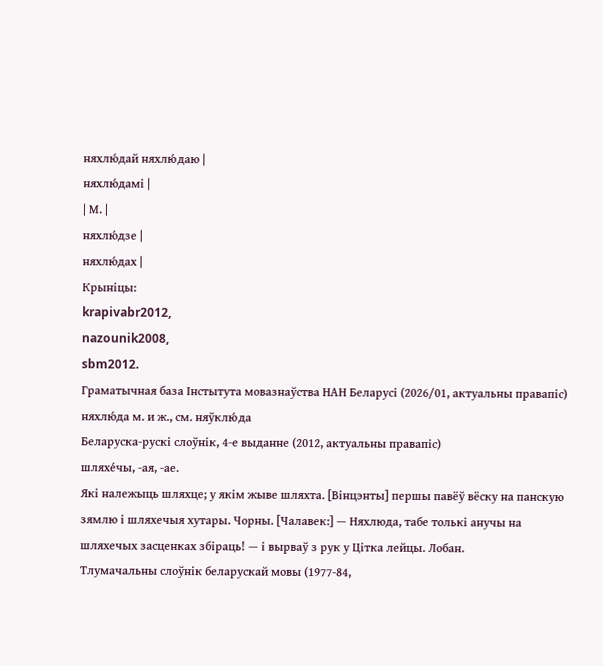няхлю́дай няхлю́даю |
няхлю́дамі |
| М. |
няхлю́дзе |
няхлю́дах |
Крыніцы:
krapivabr2012,
nazounik2008,
sbm2012.
Граматычная база Інстытута мовазнаўства НАН Беларусі (2026/01, актуальны правапіс)
няхлю́да м. и ж., см. няўклю́да
Беларуска-рускі слоўнік, 4-е выданне (2012, актуальны правапіс)
шляхе́чы, ‑ая, ‑ае.
Які належыць шляхце; у якім жыве шляхта. [Вінцэнты] першы павёў вёску на панскую зямлю і шляхечыя хутары. Чорны. [Чалавек:] — Няхлюда, табе толькі анучы на шляхечых засценках збіраць! — і вырваў з рук у Цітка лейцы. Лобан.
Тлумачальны слоўнік беларускай мовы (1977-84,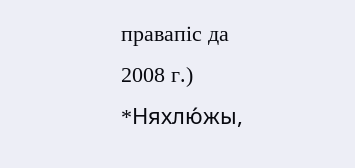правапіс да 2008 г.)
*Няхлю́жы,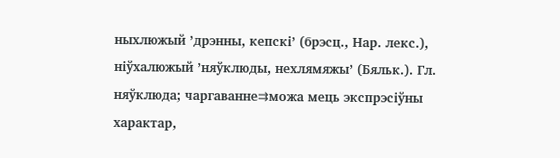ныхлюжый ’дрэнны, кепскі’ (брэсц., Нар. лекс.), ніўхалюжый ’няўклюды, нехлямяжы’ (Бяльк.). Гл. няўклюда; чаргаванне⇉можа мець экспрэсіўны характар,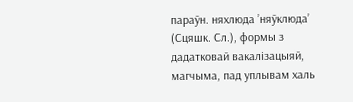параўн. няхлюда ’няўклюда’ (Сцяшк. Сл.), формы з дадатковай вакалізацыяй, магчыма, пад уплывам халь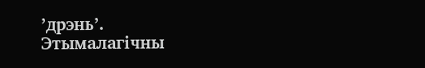’дрэнь’.
Этымалагічны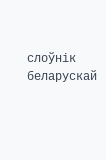слоўнік беларускай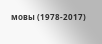мовы (1978-2017)